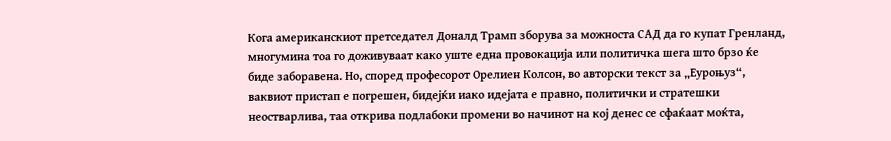Кога американскиот претседател Доналд Трамп зборува за можноста САД да го купат Гренланд, многумина тоа го доживуваат како уште една провокација или политичка шега што брзо ќе биде заборавена. Но, според професорот Орелиен Колсон, во авторски текст за „Еуроњуз“, ваквиот пристап е погрешен, бидејќи иако идејата е правно, политички и стратешки неостварлива, таа открива подлабоки промени во начинот на кој денес се сфаќаат моќта,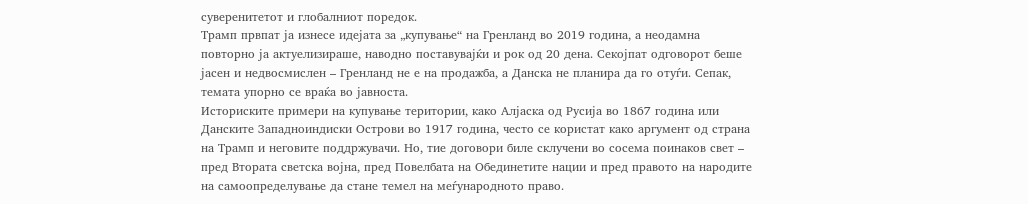суверенитетот и глобалниот поредок.
Трамп првпат ја изнесе идејата за „купување“ на Гренланд во 2019 година, а неодамна повторно ја актуелизираше, наводно поставувајќи и рок од 20 дена. Секојпат одговорот беше јасен и недвосмислен – Гренланд не е на продажба, а Данска не планира да го отуѓи. Сепак, темата упорно се враќа во јавноста.
Историските примери на купување територии, како Алјаска од Русија во 1867 година или Данските Западноиндиски Острови во 1917 година, често се користат како аргумент од страна на Трамп и неговите поддржувачи. Но, тие договори биле склучени во сосема поинаков свет – пред Втората светска војна, пред Повелбата на Обединетите нации и пред правото на народите на самоопределување да стане темел на меѓународното право.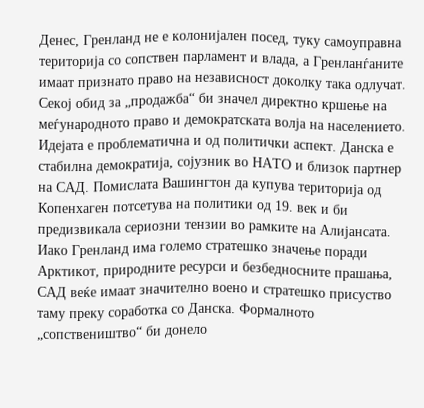Денес, Гренланд не е колонијален посед, туку самоуправна територија со сопствен парламент и влада, а Гренланѓаните имаат признато право на независност доколку така одлучат. Секој обид за „продажба“ би значел директно кршење на меѓународното право и демократската волја на населението.
Идејата е проблематична и од политички аспект. Данска е стабилна демократија, сојузник во НАТО и близок партнер на САД. Помислата Вашингтон да купува територија од Копенхаген потсетува на политики од 19. век и би предизвикала сериозни тензии во рамките на Алијансата.
Иако Гренланд има големо стратешко значење поради Арктикот, природните ресурси и безбедносните прашања, САД веќе имаат значително воено и стратешко присуство таму преку соработка со Данска. Формалното „сопствеништво“ би донело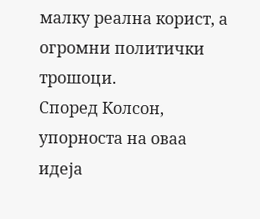малку реална корист, а огромни политички трошоци.
Според Колсон, упорноста на оваа идеја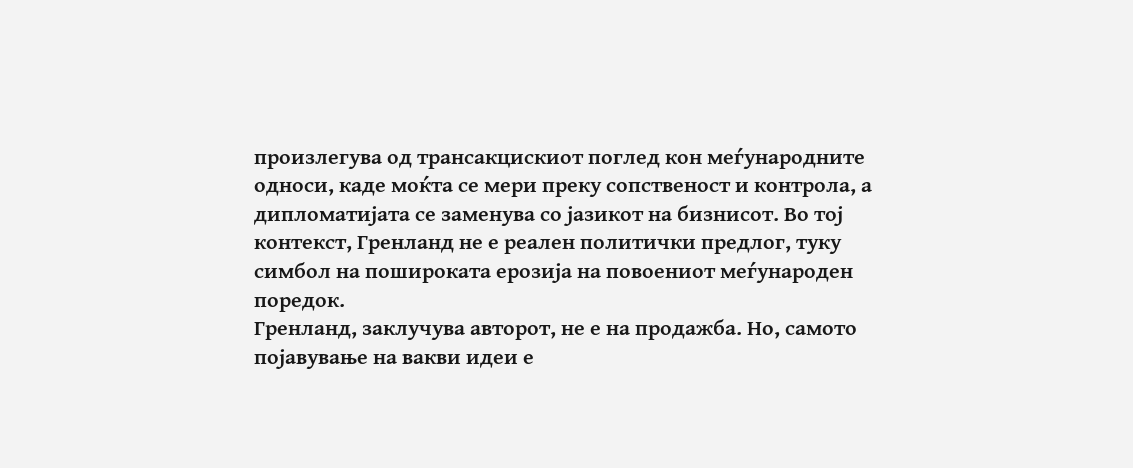произлегува од трансакцискиот поглед кон меѓународните односи, каде моќта се мери преку сопственост и контрола, а дипломатијата се заменува со јазикот на бизнисот. Во тој контекст, Гренланд не е реален политички предлог, туку симбол на пошироката ерозија на повоениот меѓународен поредок.
Гренланд, заклучува авторот, не е на продажба. Но, самото појавување на вакви идеи е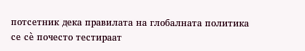потсетник дека правилата на глобалната политика се сè почесто тестираат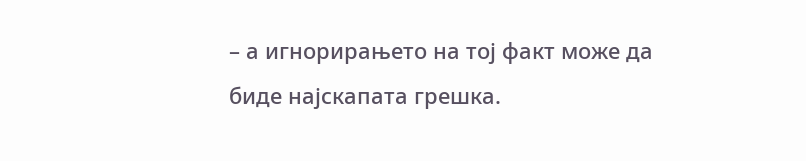– а игнорирањето на тој факт може да биде најскапата грешка.